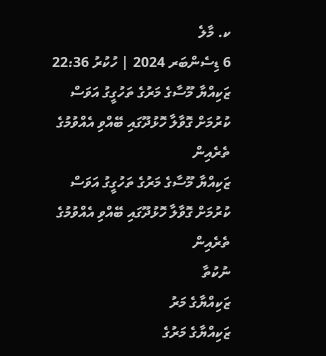ކ. މާލެ
6 ޑިސެންބަރ 2024 | ހުކުރު 22:36
ޒަކިއްޔާ މޫސާގެ މަރުގެ ތަހުގީގު އަވަސް ކުރުމަށް ގޮވާލާ ހޮޅުދޫގައި ބޭއްވި އެއްވުމުގެ ތެރެއިން
ޒަކިއްޔާ މޫސާގެ މަރުގެ ތަހުގީގު އަވަސް ކުރުމަށް ގޮވާލާ ހޮޅުދޫގައި ބޭއްވި އެއްވުމުގެ ތެރެއިން
ނުކުތާ
ޒަކިއްޔާގެ މަރު
ޒަކިއްޔާގެ މަރުގެ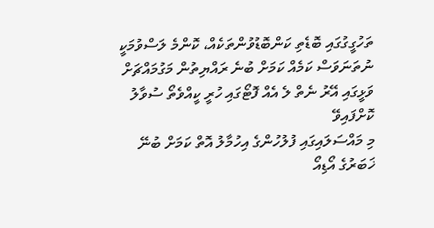ތަހުގީގުގައި ބޮޑެތި ކަންބޮޑުވުންތަކެއް، ކޮންމެ ލަސްވުމަކީ ނުތަނަވަސް ކަމެއް ކަމަށް ބުނެ ރައްޔިތުން މަގުމައްޗަށް
ވަޅީގައި އޭރު ނެތް ލެ އެއް ފޮޓޯގައި ހުރީ ކީއްވެތޯ ސުވާލު ކޮށްފައިވޭ
މި މައްސަލައިގައި ފުލުހުންގެ އިހުމާލު އޮތް ކަމަށް ބުނޭ
ޚަބަރުގެ އޯޑިއޯ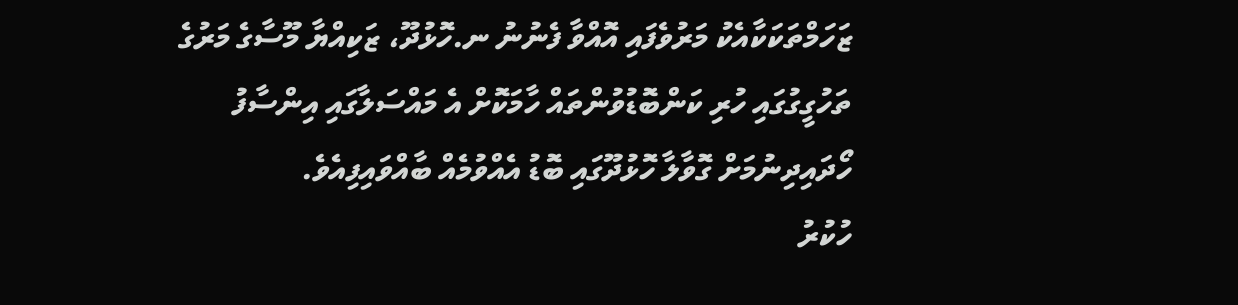ޒަހަމްތަކަކާއެކު މަރުވެފައި އޮއްވާ ފެނުނު ނ.ހޮޅުދޫ، ޒަކިއްޔާ މޫސާގެ މަރުގެ ތަހުގީގުގައި ހުރި ކަންބޮޑުވުންތައް ހާމަކޮށް އެ މައްސަލާގައި އިންސާފު ހޯދައިދިނުމަށް ގޮވާލާ ހޮޅުދޫގައި ބޮޑު އެއްވުމެއް ބާއްވައިފިއެވެ.
ހުކުރު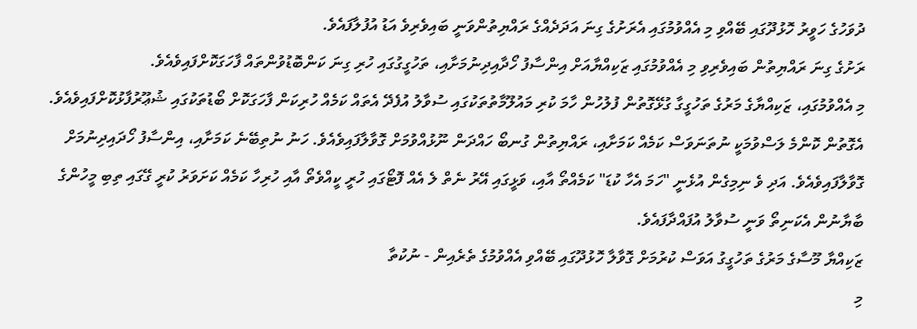ދުވަހުގެ ހަވީރު ހޮޅުދޫގައި ބޭއްވި މި އެއްވުމުގައި އެރަށުގެ ގިނަ އަދަދެއްގެ ރައްޔިތުންވަނީ ބައިވެރިވެ އަޑު އުފުލާފައެވެ.
ރަށުގެ ގިނަ ރައްޔިތުން ބައިވެރިވި މި އެއްވުމުގައި ޒަކިއްޔާއަށް އިންސާފު ހޯދާއިދިނުމަށާއި، ތަހުގީގުގައި ހުރި ގިނަ ކަންބޮޑުވުންތައް ފާހަގަކޮށްފައިވެއެވެ.
މި އެއްވުމުގައި، ޒަކިއްޔާގެ މަރުގެ ތަހުގީގާ ގުޅޭގޮތުން ފުލުހުން ހާމަ ކުރި މައުލޫމާތުތަކުގައި ސުވާލު އުފެދޭ އެތައް ކަމެއް ހުރިކަން ފާހަގަކޮށް ބޯޑުތަކުގައި ޝުޢޫރުފާޅުކޮށްފައިވެއެވެ. އެގޮތުން ކޮންމެ ލަސްވުމަކީ ނުތަނަވަސް ކަމެއް ކަމަށާއި، ރައްޔިތުން ގުނބޯ ހައްދަން ނޫޅުއްވުމަށް ގޮވާލާފައިވެއެވެ. ހަނު ނުތިބޭނެ ކަމަށާއި، އިންސާފު ހޯދައިދިނުމަށް ގޮވާލާފައިވެއެވެ. އަދި ވެ ނިމިގެން އުޅެނީ "ހަމަ އެހާ ކުޑަ" ކަމެއްތޯ އާއި، ވަޅީގައި އޭރު ނެތް ލެ އެއް ފޮޓޯގައި ހުރީ ކީއްވެތޯ އާއި ހުރިހާ ކަމެއް ކަށަވަރު ކުރީ ގޭގައި ތިބި މީހުންގެ ބާޔާނުން އެކަނިތޯ ވަނީ ސުވާލު އުފައްދާފައެވެ.
ޒަކިއްޔާ މޫސާގެ މަރުގެ ތަހުގީގު އަވަސް ކުރުމަށް ގޮވާލާ ހޮޅުދޫގައި ބޭއްވި އެއްވުމުގެ ތެރެއިން - ނުކުތާ
މި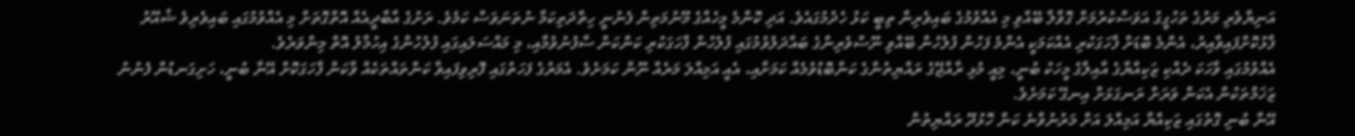އަނިޔާވެރި މަރުގެ ތަހުގީގު އަވަސްކުރުމަށް ގޮވާލާ ބޭއްވި މި އެއްވުމުގެ ބައިވެރިން ތިބީ ކަޅު ހެދުމުގައެވެ. އަދި ކޮންމެ މީހެއްގެ މޫނުމަތިން ފެނުނީ ހިތްދަތިކަމާ ނުތަނަވަސް ކަމެވެ. ރަށުގެ އާބާދީއެއް އޮތްގޮތަށް މި އެއްވުމުގައި ބައިވެރިވެ ޝުއޫރު ފާޅުކޮށްފައިވާއިރު، އެންމެ ބޮޑަށް ފާހަގަކުރި އެއްކަމަކީ އެންމެ ފަހުން ފުލުހުން ބޭއްވި ނޫސްވެރިންގެ ބައްދަލުވުމުގައި ފުލުހުން ފާހަގަކުރި ކަންކަން ސާފުނުވުމާއި، މި މައްސަލައިގައި ފުލުހުންގެ އިހުމާލު އޮތް މިންވަރެވެ.
އެއްވުމުގައި ވާހަކަ ދެއްކި ޒަކިއްޔާގެ އާއިލާގެ މީހަކު ބުނީ، މިއީ މުޅި ރާއްޖޭގެ ރައްޔިތުންގެ ކަންބޮޑުވުމެއް ކަމަށާއި، އެއީ އަމިއްލަ މަރެއް ނޫން ކަމަށެވެ. އެމަރުގެ ފަހަތުގައި ފޮރިވިފައިވާ ކަންތައްތަކެއް ވާކަން ފާހަގަކޮށް އޭނާ ބުނީ، ހަށިގަނޑުން ފެނުނު ޒަޚަމްތަކުން އެކަން ވަރަށް ރަނގަޅަށް އިނގޭ ކަމަށެވެ.
އޭނާ ބުނި ގޮތުގައި ޒަކިއްޔާ އަމިއްލަ އަށް މަރުނުވާނެ ކަން ހޮޅުދޫ ރައްޔިތުން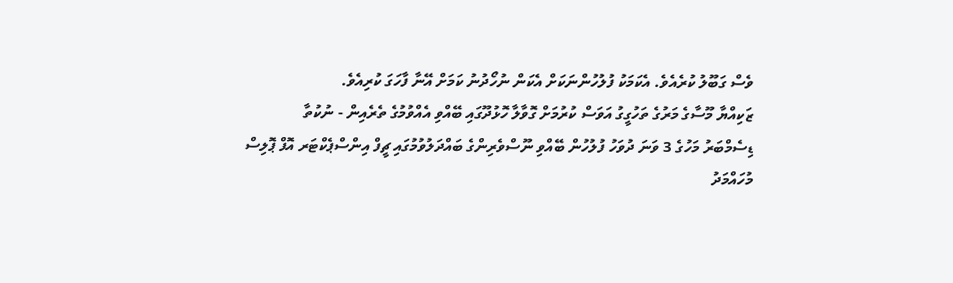ވެސް ގަބޫލު ކުރެއެވެ. އެކަމަކު ފުލުހުންނަކަށް އެކަން ނުހޯދުނު ކަމަށް އޭނާ ފާހަގަ ކުރިއެވެ.
ޒަކިއްޔާ މޫސާގެ މަރުގެ ތަހުގީގު އަވަސް ކުރުމަށް ގޮވާލާ ހޮޅުދޫގައި ބޭއްވި އެއްވުމުގެ ތެރެއިން - ނުކުތާ
ޑިސެމްބަރު މަހުގެ 3 ވަނަ ދުވަހު ފުލުހުން ބޭއްވި ނޫސްވެރިންގެ ބައްދަލުވުމުގައި ޗީފް އިންސްޕެކްޓަރ އޮފް ޕޮލިސް މުހައްމަދު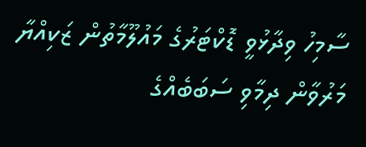ސާމިހު ވިދާޅުވީ ޑޮކްޓަރުގެ މައުލޫމާތުން ޒަކިއްޔާ މަރުވާން ދިމާވި ސަބަބެއްގެ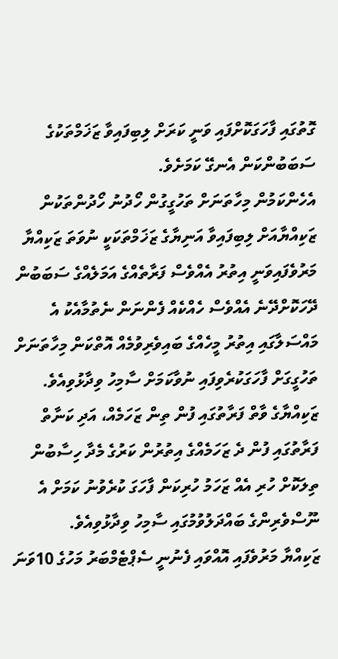ގޮތުގައި ފާހަގަކޮށްފައި ވަނީ ކަރަށް ލިބިފައިވާ ޒަޚަމްތަކުގެ ސަބަބުންކަން އެނގޭ ކަމަށެވެ.
އެހެންކަމުން މިހާތަނަށް ތަހުގީގުން ހޯދުނު ހޯދުންތަކުން ޒަކިއްޔާއަށް ލިބިފައިވާ އަނިޔާގެ ޒަޚަމްތަކަކީ ނުވަތަ ޒަކިއްޔާ މަރުވެފައިވަނީ އިތުރު އެއްވެސް ފަރާތެއްގެ އަމަލެއްގެ ސަބަބުން ދޭހަކޮށްދޭނެ އެއްވެސް ހެއްކެއް ފެންނަން ނެތުމާއެކު އެ މައްސަލާގައި އިތުރު މީހެއްގެ ބައިވެރިވުމެއް އޮތްކަން މިހާތަނަށް ތަހުގީގަށް ފާހަގަކުރެވިފައި ނުވާކަމަށް ސާމިހު ވިދާޅުވިއެވެ.
ޒަކިއްޔާގެ ވާތް ފަރާތުގައި ފުން ތިން ޒަހަމެއް، އަދި ކަނާތް ފަރާތުގައި ފުން ދެ ޒަހަމެއްގެ އިތުރުން ކަރުގެ މެދާ ހިސާބުން ތިލަކޮށް ހުރި އެއް ޒަހަމު ހުރިކަން ފާހަގަ ކުރެވުނު ކަމަށް އެ ނޫސްވެރިންގެ ބައްދަލުވުމުގައި ސާމިހު ވިދާޅުވިއެވެ.
ޒަކިއްޔާ މަރުވެފައި އޮއްވައި ފެނުނީ ސެޕްޓެމްބަރު މަހުގެ 10ވަނަ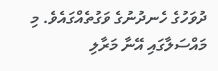ދުވަހުގެ ހެނދުނުގެ ވަގުތެއްގައެވެ. މި މައްސަލާގައި އޭނާ މަރާލި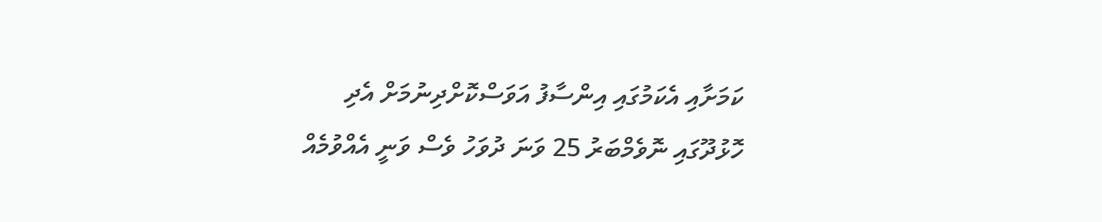ކަމަށާއި އެކަމުގައި އިންސާފު އަވަސްކޮށްދިނުމަށް އެދި ހޮޅުދޫގައި ނޮވެމްބަރު 25 ވަނަ ދުވަހު ވެސް ވަނީ އެއްވުމެއް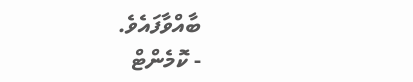ބާއްވާފައެވެ.
- ކޮމެންޓް